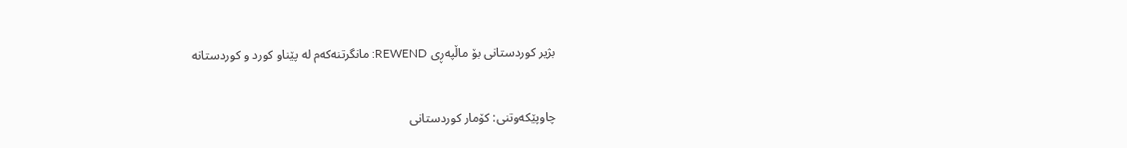بژیر کوردستانی بۆ ماڵپەڕی REWEND: مانگرتنەکەم لە پێناو کورد و کوردستانە

چاوپێکەوتنی: کۆمار کوردستانی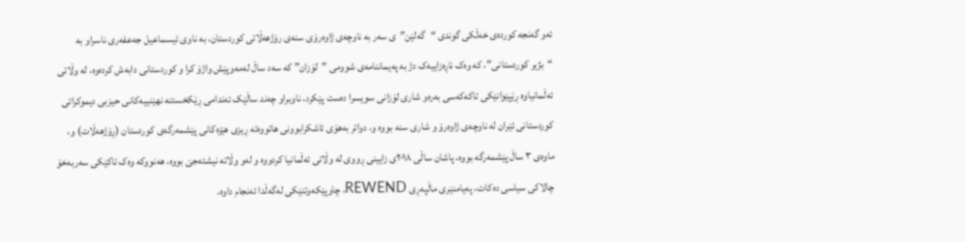ئەو گەنجە کوردەی خەڵکی گوندی “گەلێن”ی سەر بە ناوچەی ژاوەرۆی سنەی رۆژهەڵاتی کوردستان، بە ناوی ئیسماعیل جەعفەری ناسراو بە “بژیر کوردستانی”، کە وەک ناڕەزاییەک دژ بە پەیماننامەی شوومی ”لۆزان” کە سەد ساڵ لەمەوپێش واژۆ کرا و کوردستانی دابەش کردەوە، لە وڵاتی ئەڵمانیاوە ڕێپێوانێکی تاکەکەسی بەرەو شاری لۆزانی سویسرا دەست پێکرد، ناوبراو چەند ساڵێک ئەندامی ڕێکخستنە نهێنییەکانی حیزبی دیموکراتی کوردستانی ئێران لە ناوچەی ژاوەرۆ و شاری سنە بووە و، دواتر بەهۆی ئاشکرابوونی هاتووەتە ڕیزی هێزەکانی پێشمەرگەی کوردستان (ڕۆژهەڵات) و، ماوەی ٣ ساڵ پێشمەرگە بووە، پاشان ساڵی ٢٠١٨ی زایینی ڕووی لە وڵاتی ئەڵمانیا کردووە و لەو وڵاتە نیشتەجێ بووە، هەنووکە وەک تاکێکی سەربەخۆ چالاکی سیاسی دەکات، پەیامنێری ماڵپەڕی REWEND، چاوپێکەوتنێکی لەگەڵدا ئەنجام داوە.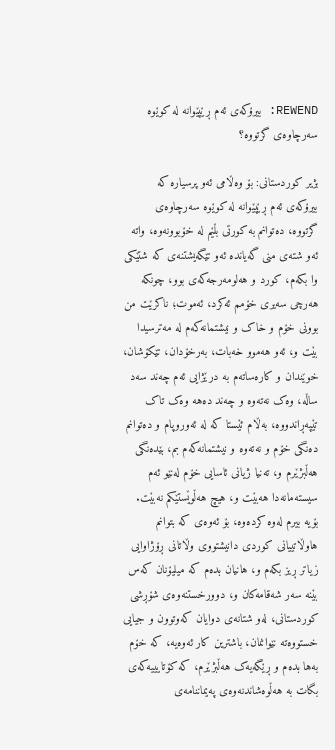REWEND: بیرۆکەی ئەم ڕێپێوانە لە کوێوە سەرچاوەی گرتووە؟

بژیر کوردستانی: بۆ وەڵامی ئەو پرسیارە کە بیرۆکەی ئەم ڕێپێوانە لە کوێوە سەرچاوەی گرتووە، دەتوانم بە کورتی بڵێم لە خۆبوونەوە، واتە ئەو شتەی منی گەیاندە ئەو تێگەیشتنەی کە شتێکی وا بکەم، کورد و هەلومەرجەکەی بوو، چونکە هەرچی سەیری خۆمم ئەکرد، ئەموت؛ ناکرێت من بوونی خۆم و خاک و نیشتمانەکەم لە مەترسیدا بێت و، ئەو هەموو خەبات، بەرخۆدان، تێکۆشان، خوێندان و کارەساتەم بە درێژایی ئەم چەند سەد ساڵە، وەک نەتەوە و چەند دەهە وەک تاک تێپەڕاندووە، بەڵام ئێستا کە لە ئەوروپام و دەتوانم دەنگی خۆم و نەتەوە و نیشتمانەکەم بم، بێدەنگی هەڵبژێرم و، تەنیا ژیانی ئاسایی خۆم لەنێو ئەم سیستەمانەدا هەبێت و، هیچ هەڵوێستێکم نەبێت. بۆیە بیرم لەوە کردەوە، بۆ ئەوەی کە بتوانم هاوڵاتییانی کوردی دانیشتووی وڵاتانی ڕۆژاوایی زیاتر ڕیز بکەم و، هانیان بدەم کە میلیۆنان کەس بێنە سەر شەقامەکان و، دوورخستنەوەی شۆڕشی کوردستانی، لەو شتانەی دوایان کەوتوون و جیایی خستووەتە نێوانمان، باشترین کار ئەوەیە، کە خۆم بەها بدەم و ڕێگەیەک هەڵبژێرم، کە کۆتایییەکەی بگات بە هەڵوەشاندنەوەی پەیماننامەی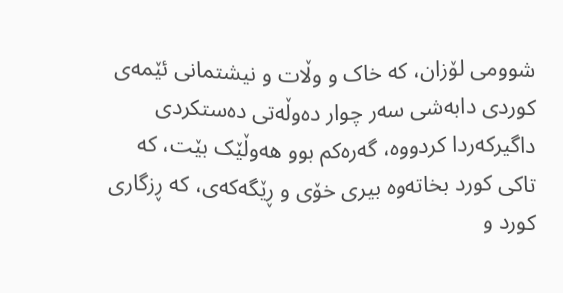شوومی لۆزان، کە خاک و وڵات و نیشتمانی ئێمەی کوردی دابەشی سەر چوار دەوڵەتی دەستکردی داگیرکەردا کردووە، گەرەکم بوو هەوڵێک بێت، کە تاکی کورد بخاتەوە بیری خۆی و ڕێگەکەی، کە ڕزگاری کورد و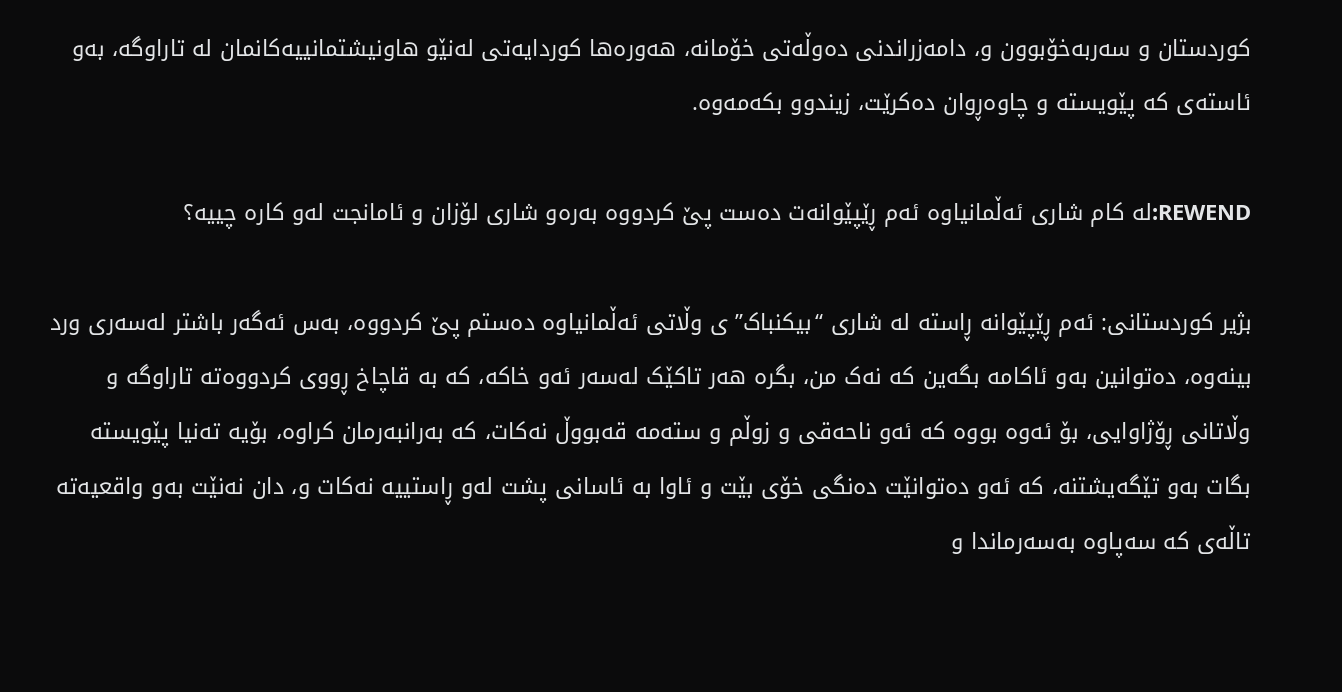کوردستان و سەربەخۆبوون و، دامەزراندنی دەوڵەتی خۆمانە، هەورەها کوردایەتی لەنێو هاونیشتمانییەکانمان لە تاراوگە، بەو ئاستەی کە پێویستە و چاوەڕوان دەکرێت، زیندوو بکەمەوە.

REWEND:لە کام شاری ئەڵمانیاوە ئەم ڕێپێوانەت دەست پێ کردووە بەرەو شاری لۆزان و ئامانجت لەو کارە چییە؟

بژیر کوردستانی: ئەم ڕێپێوانە ڕاستە لە شاری “بیکنباک”ی وڵاتی ئەڵمانیاوە دەستم پێ کردووە، بەس ئەگەر باشتر لەسەری ورد بینەوە، دەتوانین بەو ئاکامە بگەین کە نەک من، بگرە هەر تاکێک لەسەر ئەو خاکە، کە بە قاچاخ ڕووی کردووەتە تاراوگە و وڵاتانی ڕۆژاوایی، بۆ ئەوە بووە کە ئەو ناحەقی و زوڵم و ستەمە قەبووڵ نەکات، کە بەرانبەرمان کراوە، بۆیە تەنیا پێویستە بگات بەو تێگەیشتنە، کە ئەو دەتوانێت دەنگی خۆی بێت و ئاوا بە ئاسانی پشت لەو ڕاستییە نەکات و، دان نەنێت بەو واقعیەتە تاڵەی کە سەپاوە بەسەرماندا و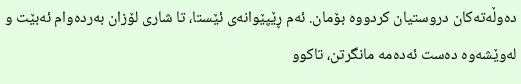دەوڵەتەکان دروستیان کردووە بۆمان. ئەم ڕێپێوانەی ئێستا، تا شاری لۆزان بەردەوام ئەبێت و لەوێشەوە دەست ئەدەمە مانگرتن، تاکوو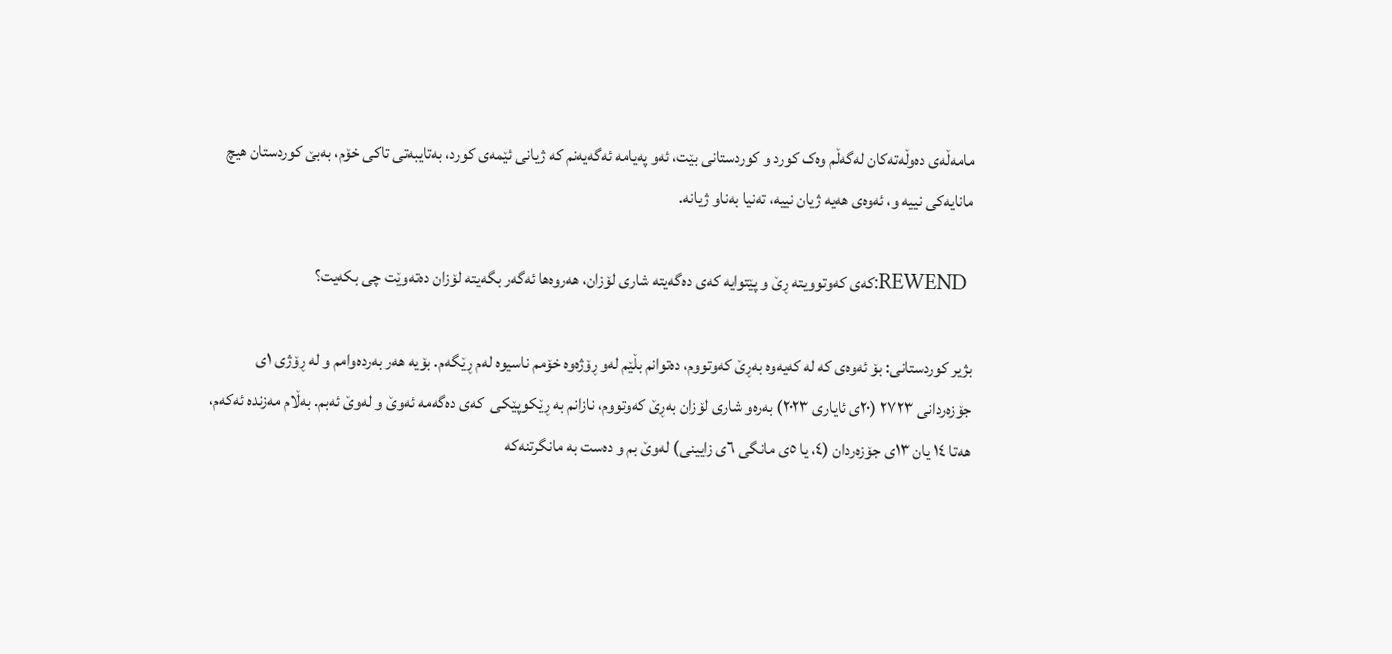مامەڵەی دەوڵەتەکان لەگەڵم وەک کورد و کوردستانی بێت، ئەو پەیامە ئەگەیەنم کە ژیانی ئێمەی کورد، بەتایبەتی تاکی خۆم، بەبێ کوردستان هیچ مانایەکی نییە و، ئەوەی هەیە ژیان نییە، تەنیا بەناو ژیانە.

 REWEND:کەی کەوتوویتە ڕێ و پێتوایە کەی دەگەیتە شاری لۆزان، هەروەها ئەگەر بگەیتە لۆزان دەتەوێت چی بکەیت؟

بژیر کوردستانی: بۆ ئەوەی کە لە کەیەوە بەڕێ کەوتووم، دەتوانم بڵێم لەو ڕۆژەوە خۆمم ناسیوە لەم ڕێگەم. بۆیە هەر بەردەوامم و لە ڕۆژی ١ی جۆزەردانی ٢٧٢٣ (٢٠ی ئایاری ٢٠٢٣) بەرەو شاری لۆزان بەڕێ کەوتووم، نازانم بە ڕێکوپێکی  کەی دەگەمە ئەوێ و لەوێ ئەبم. بەڵام مەزندە ئەکەم، هەتا ١٤ یان ١٣ی جۆزەردان (٤، یا ٥ی مانگی ٦ی زایینی) لەوێ بم و دەست بە مانگرتنەکە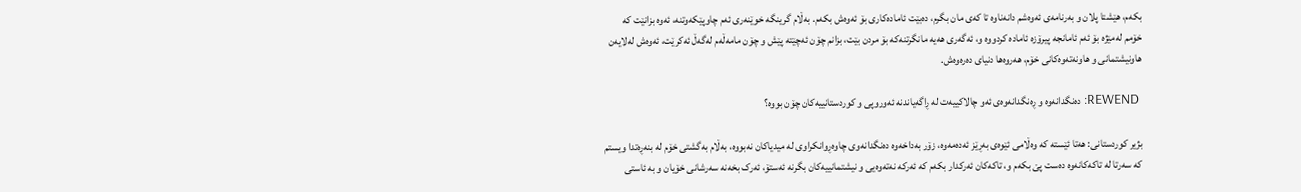بکەم، هێشتا پلان و بەرنامەی ئەوەشم دانەناوە تا کەی مان بگرم، دەبێت ئامادەکاری بۆ ئەوەش بکەم. بەڵام گرینگە خوێنەری ئەم چاوپێکەوتنە، ئەوە بزانێت کە خۆمم لەمێژە بۆ ئەم ئامانجە پیرۆزە ئامادە کردووە و، ئەگەری هەیە مانگرتنەکە بۆ مردن بێت، بزانم چۆن ئەچێتە پێش و چۆن مامەڵەم لەگەڵ ئەکرێت، ئەوەش لەلایەن هاونیشتمانی و هاونەتەوەکانی خۆم، هەروەها دنیای دەرەوەش.

 REWEND: دەنگدانەوە و ڕەنگدانەوەی ئەو چالاکییەت لە ڕاگەیاندنە ئەوروپی و کوردستانییەکان چۆن بووە؟

بژیر کوردستانی: هەتا ئێستە کە وەڵامی ئێوەی بەڕێز ئەدەمەوە، زۆر بەداخەوە دەنگدانەوی چاوەڕوانکراوی لە میدیاکان نەبووە، بەڵام بەگشتی خۆم لە بنەڕەتدا ویستم کە سەرتا لە تاکەکانەوە دەست پێ بکەم و، تاکەکان ئەرکدار بکەم کە ئەرکە نەتەوەیی و نیشتمانییەکان بگرنە ئەستۆ، ئەرک بخەنە سەرشانی خۆیان و بە ئاستی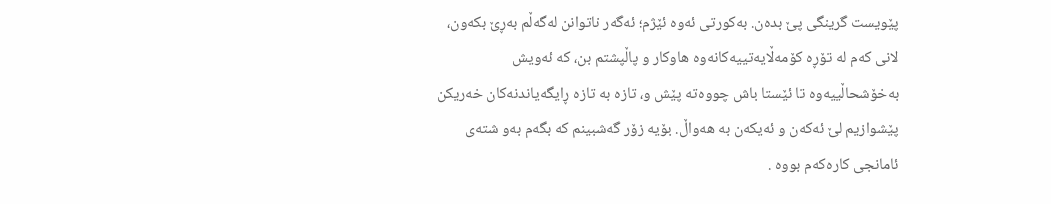پێویست گرینگی پێ بدەن. بەکورتی ئەوە ئێژم؛ ئەگەر ناتوانن لەگەڵم بەڕێ بکەون، لانی کەم لە تۆڕە کۆمەڵایەتییەکانەوە هاوکار و پاڵپشتم بن، کە ئەویش بەخۆشحاڵییەوە تا ئێستا باش چووەتە پێش و، تازە بە تازە ڕایگەیاندنەکان خەریکن پێشوازیم لێ ئەکەن و ئەیکەن بە هەواڵ. بۆیە زۆر گەشبینم کە بگەم بەو شتەی ئامانجی کارەکەم بووە .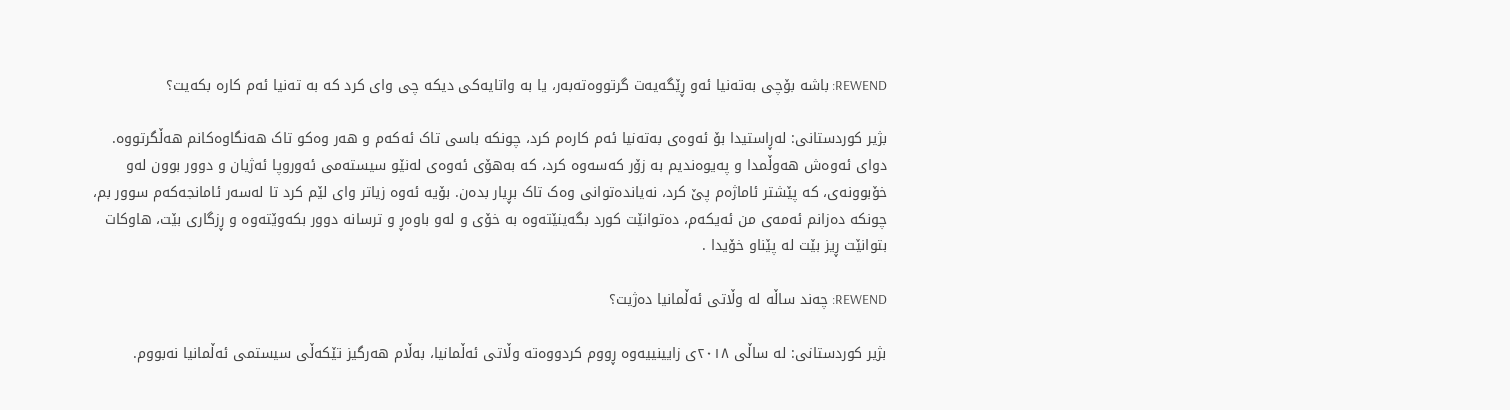REWEND: باشە بۆچی بەتەنیا ئەو ڕێگەیەت گرتووەتەبەر، یا بە واتایەکی دیکە چی وای کرد کە بە تەنیا ئەم کارە بکەیت؟

بژیر کوردستانی: لەڕاستیدا بۆ ئەوەی بەتەنیا ئەم کارەم کرد، چونکە باسی تاک ئەکەم و هەر وەکو تاک هەنگاوەکانم هەڵگرتووە. دوای ئەوەش هەوڵمدا و پەیوەندیم بە زۆر کەسەوە کرد، کە بەهۆی ئەوەی لەنێو سیستەمی ئەوروپا ئەژیان و دوور بوون لەو خۆبوونەی، کە پێشتر ئاماژەم پێ کرد، نەیاندەتوانی وەک تاک بڕیار بدەن. بۆیە ئەوە زیاتر وای لێم کرد تا لەسەر ئامانجەکەم سوور بم، چونکە دەزانم ئەمەی من ئەیکەم، دەتوانێت کورد بگەینێتەوە بە خۆی و لەو باوەڕ و ترسانە دوور بکەوێتەوە و ڕزگاری بێت، هاوکات بتوانێت ڕیز بێت لە پێناو خۆیدا .

REWEND: چەند ساڵە لە وڵاتی ئەڵمانیا دەژیت؟

بژیر کوردستانی: لە ساڵی ٢٠١٨ی زایینییەوە ڕووم کردووەتە وڵاتی ئەڵمانیا، بەڵام هەرگیز تێکەڵی سیستمی ئەڵمانیا نەبووم.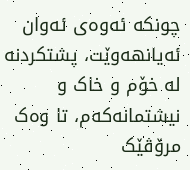چونکە ئەوەی ئەوان ئەیانهەوێت، پشتکردنە لە خۆم و خاک و نیشتمانەکەم، تا وەک مرۆڤێک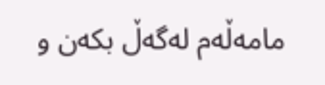مامەڵەم لەگەڵ بکەن و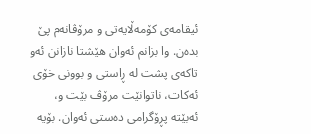ئیقامەی کۆمەڵایەتی و مرۆڤانەم پێ بدەن. وا بزانم ئەوان هێشتا نازانن ئەو تاکەی پشت لە ڕاستی و بوونی خۆی ئەکات، ناتوانێت مرۆڤ بێت و، ئەبێتە پڕۆگرامی دەستی ئەوان. بۆیە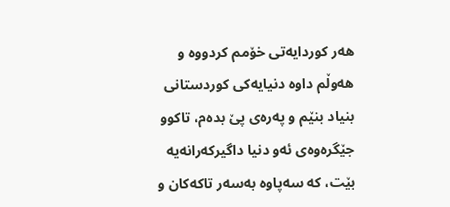هەر کوردایەتی خۆمم کردووە و هەوڵم داوە دنیایەکی کوردستانی بنیاد بنێم و پەرەی پێ بدەم، تاکوو جێگرەوەی ئەو دنیا داگیرکەرانەیە بێت، کە سەپاوە بەسەر تاکەکان و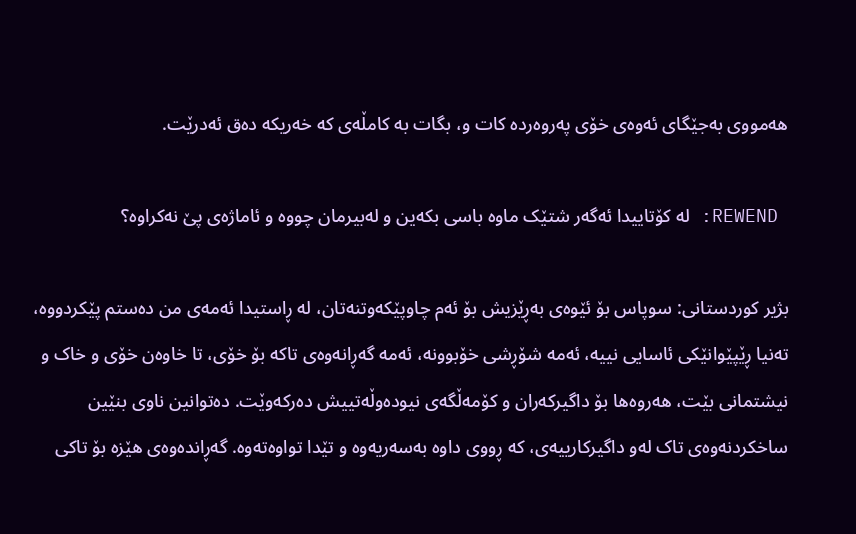هەمووی بەجێگای ئەوەی خۆی پەروەردە کات و، بگات بە کامڵەی کە خەریکە دەق ئەدرێت.

 REWEND: لە کۆتاییدا ئەگەر شتێک ماوە باسی بکەین و لەبیرمان چووە و ئاماژەی پێ نەکراوە؟

بژیر کوردستانی: سوپاس بۆ ئێوەی بەڕێزیش بۆ ئەم چاوپێکەوتنەتان، لە ڕاستیدا ئەمەی من دەستم پێکردووە، تەنیا ڕێپێوانێکی ئاسایی نییە، ئەمە شۆڕشی خۆبوونە، ئەمە گەڕانەوەی تاکە بۆ خۆی، تا خاوەن خۆی و خاک و نیشتمانی بێت، هەروەها بۆ داگیرکەران و کۆمەڵگەی نیودەوڵەتییش دەرکەوێت. دەتوانین ناوی بنێین ساخکردنەوەی تاک لەو داگیرکارییەی، کە ڕووی داوە بەسەریەوە و تێدا تواوەتەوە. گەڕاندەوەی هێزە بۆ تاکی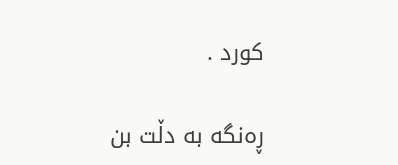کورد .

ڕەنگە بە دڵت بن